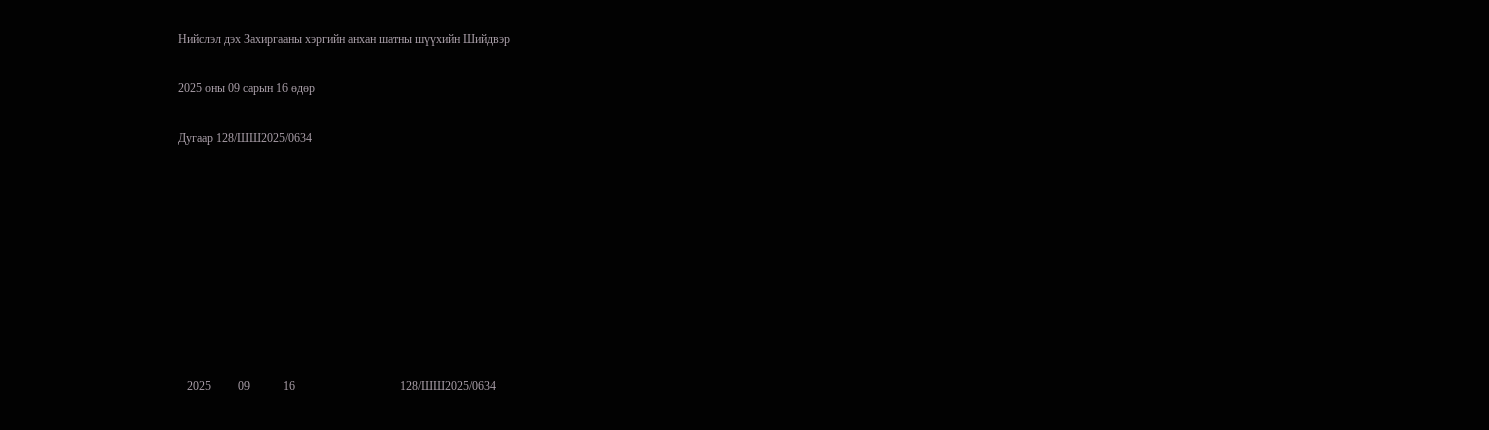Нийслэл дэх Захиргааны хэргийн анхан шатны шүүхийн Шийдвэр

2025 оны 09 сарын 16 өдөр

Дугаар 128/ШШ2025/0634









   2025         09           16                                   128/ШШ2025/0634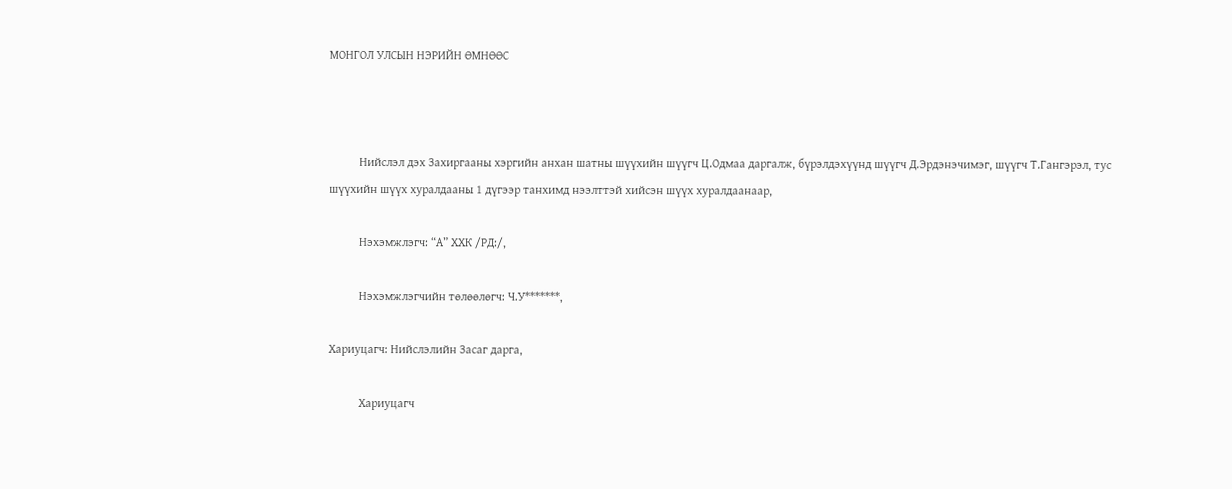МОНГОЛ УЛСЫН НЭРИЙН ӨМНӨӨС



          Нийслэл дэх Захиргааны хэргийн анхан шатны шүүхийн шүүгч Ц.Одмаа даргалж, бүрэлдэхүүнд шүүгч Д.Эрдэнэчимэг, шүүгч Т.Гангэрэл, тус шүүхийн шүүх хуралдааны 1 дүгээр танхимд нээлттэй хийсэн шүүх хуралдаанаар,

          Нэхэмжлэгч: “А” ХХК /РД:/,

          Нэхэмжлэгчийн төлөөлөгч: Ч.У*******,

Хариуцагч: Нийслэлийн Засаг дарга,

          Хариуцагч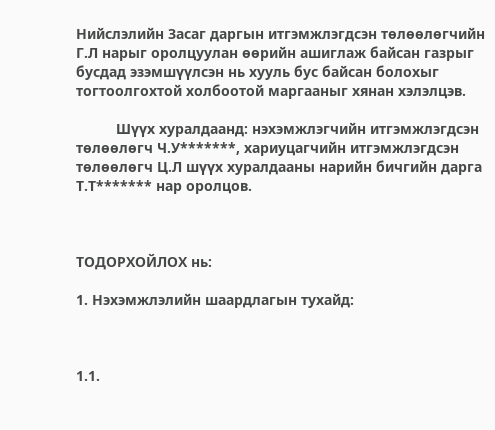Нийслэлийн Засаг даргын итгэмжлэгдсэн төлөөлөгчийн Г.Л нарыг оролцуулан өөрийн ашиглаж байсан газрыг бусдад эзэмшүүлсэн нь хууль бус байсан болохыг тогтоолгохтой холбоотой маргааныг хянан хэлэлцэв.

          Шүүх хуралдаанд: нэхэмжлэгчийн итгэмжлэгдсэн төлөөлөгч Ч.У*******, хариуцагчийн итгэмжлэгдсэн төлөөлөгч Ц.Л шүүх хуралдааны нарийн бичгийн дарга Т.Т******* нар оролцов.



ТОДОРХОЙЛОХ нь:

1. Нэхэмжлэлийн шаардлагын тухайд:



1.1.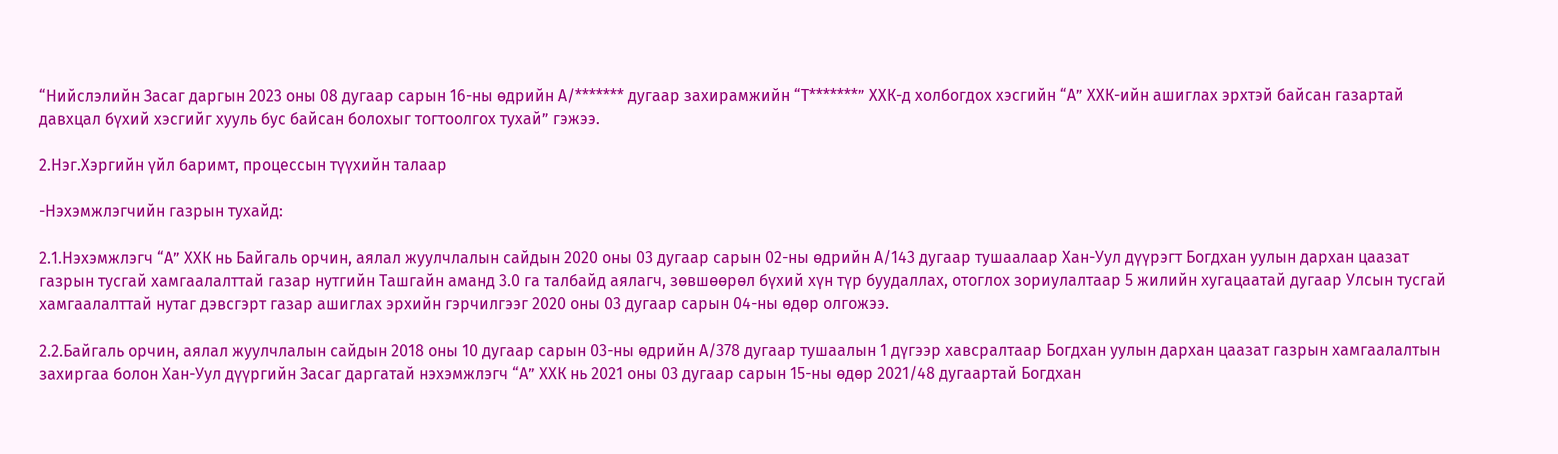“Нийслэлийн Засаг даргын 2023 оны 08 дугаар сарын 16-ны өдрийн А/******* дугаар захирамжийн “Т*******” ХХК-д холбогдох хэсгийн “А” ХХК-ийн ашиглах эрхтэй байсан газартай давхцал бүхий хэсгийг хууль бус байсан болохыг тогтоолгох тухай” гэжээ.

2.Нэг.Хэргийн үйл баримт, процессын түүхийн талаар

-Нэхэмжлэгчийн газрын тухайд:

2.1.Нэхэмжлэгч “А” ХХК нь Байгаль орчин, аялал жуулчлалын сайдын 2020 оны 03 дугаар сарын 02-ны өдрийн А/143 дугаар тушаалаар Хан-Уул дүүрэгт Богдхан уулын дархан цаазат газрын тусгай хамгаалалттай газар нутгийн Ташгайн аманд 3.0 га талбайд аялагч, зөвшөөрөл бүхий хүн түр буудаллах, отоглох зориулалтаар 5 жилийн хугацаатай дугаар Улсын тусгай хамгаалалттай нутаг дэвсгэрт газар ашиглах эрхийн гэрчилгээг 2020 оны 03 дугаар сарын 04-ны өдөр олгожээ.

2.2.Байгаль орчин, аялал жуулчлалын сайдын 2018 оны 10 дугаар сарын 03-ны өдрийн А/378 дугаар тушаалын 1 дүгээр хавсралтаар Богдхан уулын дархан цаазат газрын хамгаалалтын захиргаа болон Хан-Уул дүүргийн Засаг даргатай нэхэмжлэгч “А” ХХК нь 2021 оны 03 дугаар сарын 15-ны өдөр 2021/48 дугаартай Богдхан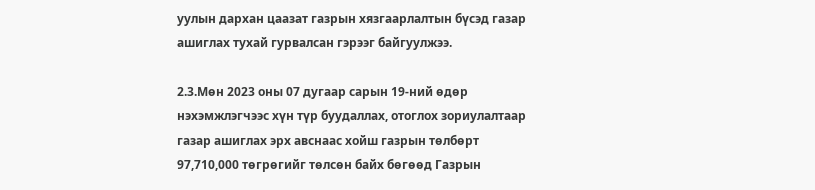уулын дархан цаазат газрын хязгаарлалтын бүсэд газар ашиглах тухай гурвалсан гэрээг байгуулжээ.

2.3.Мөн 2023 оны 07 дугаар сарын 19-ний өдөр нэхэмжлэгчээс хүн түр буудаллах, отоглох зориулалтаар газар ашиглах эрх авснаас хойш газрын төлбөрт 97,710,000 төгрөгийг төлсөн байх бөгөөд Газрын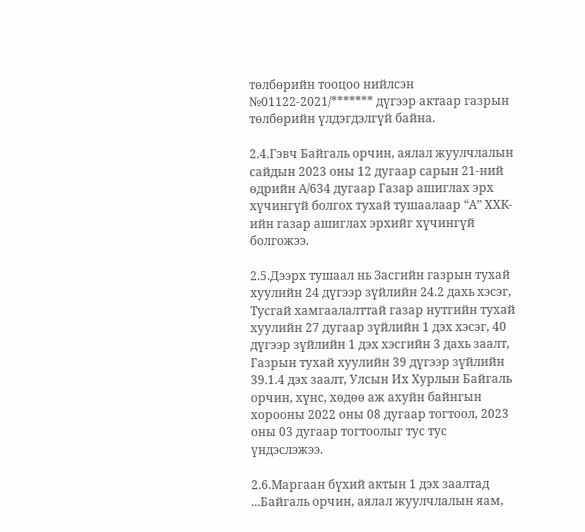төлбөрийн тооцоо нийлсэн №01122-2021/******* дүгээр актаар газрын төлбөрийн үлдэгдэлгүй байна.

2.4.Гэвч Байгаль орчин, аялал жуулчлалын сайдын 2023 оны 12 дугаар сарын 21-ний өдрийн А/634 дугаар Газар ашиглах эрх хүчингүй болгох тухай тушаалаар “А” ХХК-ийн газар ашиглах эрхийг хүчингүй болгожээ.

2.5.Дээрх тушаал нь Засгийн газрын тухай хуулийн 24 дүгээр зүйлийн 24.2 дахь хэсэг, Тусгай хамгаалалттай газар нутгийн тухай хуулийн 27 дугаар зүйлийн 1 дэх хэсэг, 40 дүгээр зүйлийн 1 дэх хэсгийн 3 дахь заалт, Газрын тухай хуулийн 39 дүгээр зүйлийн 39.1.4 дэх заалт, Улсын Их Хурлын Байгаль орчин, хүнс, хөдөө аж ахуйн байнгын хорооны 2022 оны 08 дугаар тогтоол, 2023 оны 03 дугаар тогтоолыг тус тус үндэслэжээ.

2.6.Маргаан бүхий актын 1 дэх заалтад ...Байгаль орчин, аялал жуулчлалын яам,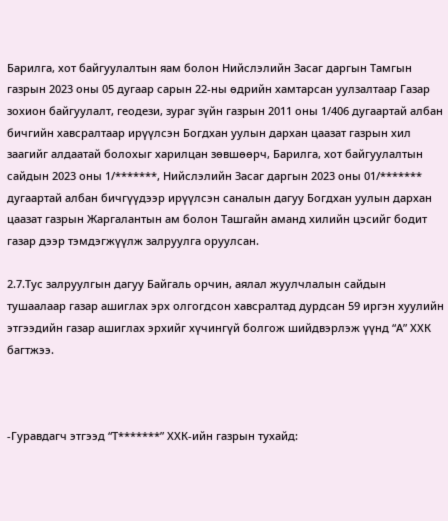Барилга, хот байгуулалтын яам болон Нийслэлийн Засаг даргын Тамгын газрын 2023 оны 05 дугаар сарын 22-ны өдрийн хамтарсан уулзалтаар Газар зохион байгуулалт, геодези, зураг зүйн газрын 2011 оны 1/406 дугаартай албан бичгийн хавсралтаар ирүүлсэн Богдхан уулын дархан цаазат газрын хил заагийг алдаатай болохыг харилцан зөвшөөрч, Барилга, хот байгуулалтын сайдын 2023 оны 1/*******, Нийслэлийн Засаг даргын 2023 оны 01/******* дугаартай албан бичгүүдээр ирүүлсэн саналын дагуу Богдхан уулын дархан цаазат газрын Жаргалантын ам болон Ташгайн аманд хилийн цэсийг бодит газар дээр тэмдэгжүүлж залруулга оруулсан.

2.7.Тус залруулгын дагуу Байгаль орчин, аялал жуулчлалын сайдын тушаалаар газар ашиглах эрх олгогдсон хавсралтад дурдсан 59 иргэн хуулийн этгээдийн газар ашиглах эрхийг хүчингүй болгож шийдвэрлэж үүнд “А” ХХК багтжээ.



-Гуравдагч этгээд “Т*******” ХХК-ийн газрын тухайд: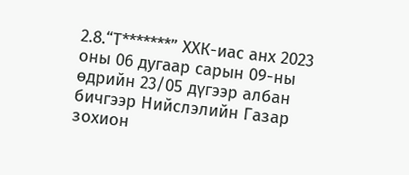2.8.“Т*******” ХХК-иас анх 2023 оны 06 дугаар сарын 09-ны өдрийн 23/05 дүгээр албан бичгээр Нийслэлийн Газар зохион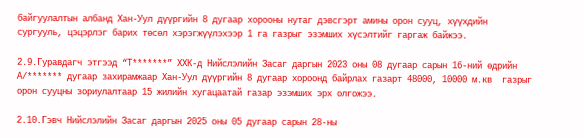байгуулалтын албанд Хан-Уул дүүргийн 8 дугаар хорооны нутаг дэвсгэрт амины орон сууц, хүүхдийн сургууль, цэцэрлэг барих төсөл хэрэгжүүлэхээр 1 га газрыг эзэмших хүсэлтийг гаргаж байжээ.

2.9.Гуравдагч этгээд “Т*******” ХХК-д Нийслэлийн Засаг даргын 2023 оны 08 дугаар сарын 16-ний өдрийн А/******* дугаар захирамжаар Хан-Уул дүүргийн 8 дугаар хороонд байрлах газарт 48000, 10000 м.кв  газрыг орон сууцны зориулалтаар 15 жилийн хугацаатай газар эзэмших эрх олгожээ.

2.10.Гэвч Нийслэлийн Засаг даргын 2025 оны 05 дугаар сарын 28-ны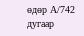өдөр А/742 дугаар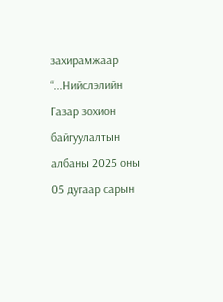захирамжаар “...Нийслэлийн Газар зохион байгуулалтын албаны 2025 оны 05 дугаар сарын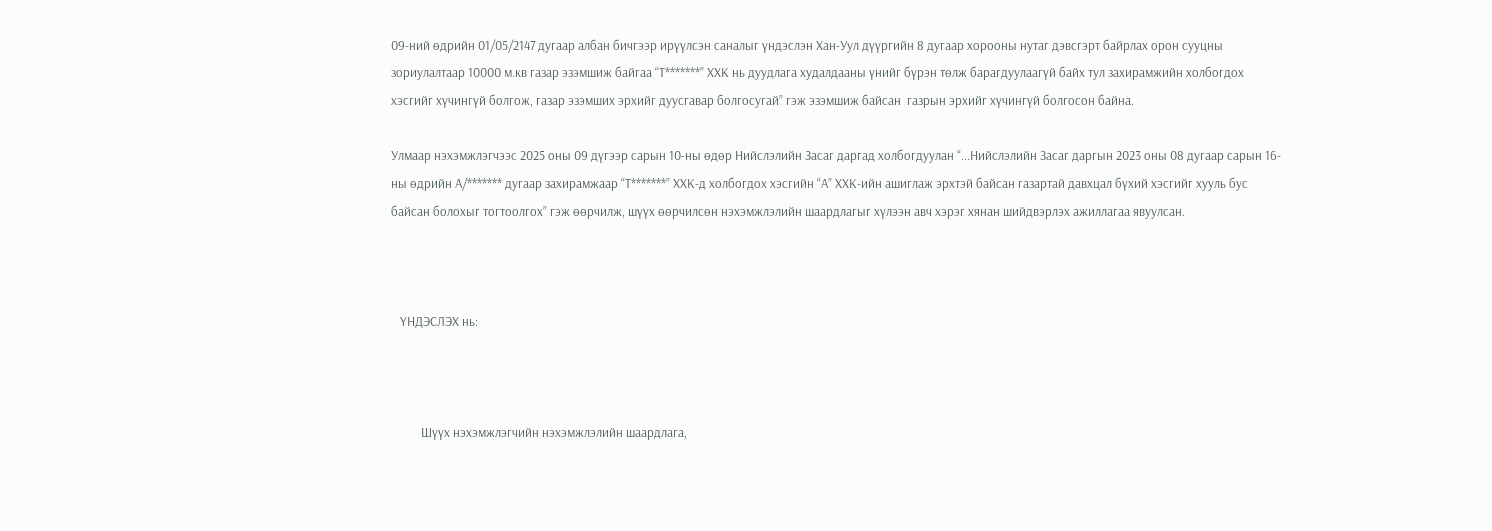09-ний өдрийн 01/05/2147 дугаар албан бичгээр ирүүлсэн саналыг үндэслэн Хан-Уул дүүргийн 8 дугаар хорооны нутаг дэвсгэрт байрлах орон сууцны зориулалтаар 10000 м.кв газар эзэмшиж байгаа “Т*******” ХХК нь дуудлага худалдааны үнийг бүрэн төлж барагдуулаагүй байх тул захирамжийн холбогдох хэсгийг хүчингүй болгож, газар эзэмших эрхийг дуусгавар болгосугай” гэж эзэмшиж байсан  газрын эрхийг хүчингүй болгосон байна.

Улмаар нэхэмжлэгчээс 2025 оны 09 дүгээр сарын 10-ны өдөр Нийслэлийн Засаг даргад холбогдуулан “...Нийслэлийн Засаг даргын 2023 оны 08 дугаар сарын 16-ны өдрийн А/******* дугаар захирамжаар “Т*******” ХХК-д холбогдох хэсгийн “А” ХХК-ийн ашиглаж эрхтэй байсан газартай давхцал бүхий хэсгийг хууль бус байсан болохыг тогтоолгох” гэж өөрчилж, шүүх өөрчилсөн нэхэмжлэлийн шаардлагыг хүлээн авч хэрэг хянан шийдвэрлэх ажиллагаа явуулсан.



   ҮНДЭСЛЭХ нь:



          Шүүх нэхэмжлэгчийн нэхэмжлэлийн шаардлага,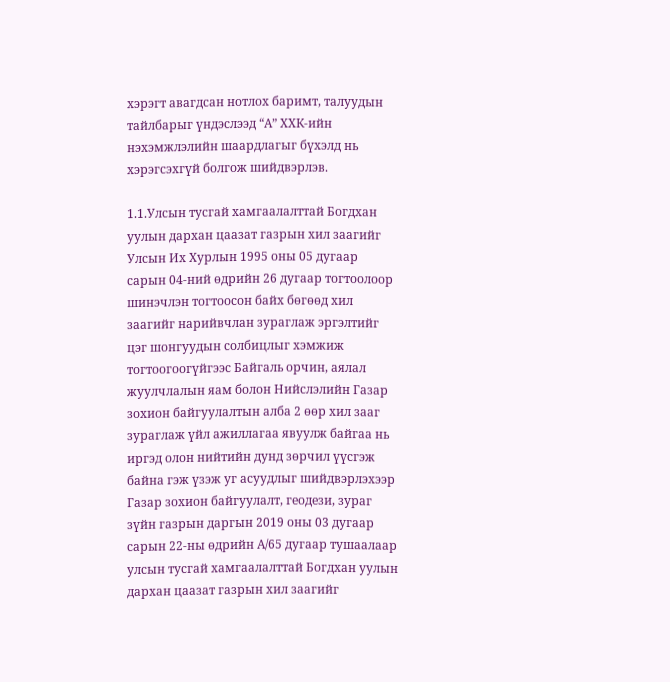хэрэгт авагдсан нотлох баримт, талуудын тайлбарыг үндэслээд “А” ХХК-ийн нэхэмжлэлийн шаардлагыг бүхэлд нь хэрэгсэхгүй болгож шийдвэрлэв.

1.1.Улсын тусгай хамгаалалттай Богдхан уулын дархан цаазат газрын хил заагийг Улсын Их Хурлын 1995 оны 05 дугаар сарын 04-ний өдрийн 26 дугаар тогтоолоор шинэчлэн тогтоосон байх бөгөөд хил заагийг нарийвчлан зураглаж эргэлтийг цэг шонгуудын солбицлыг хэмжиж тогтоогоогүйгээс Байгаль орчин, аялал жуулчлалын яам болон Нийслэлийн Газар зохион байгуулалтын алба 2 өөр хил зааг зураглаж үйл ажиллагаа явуулж байгаа нь иргэд олон нийтийн дунд зөрчил үүсгэж байна гэж үзэж уг асуудлыг шийдвэрлэхээр Газар зохион байгуулалт, геодези, зураг зүйн газрын даргын 2019 оны 03 дугаар сарын 22-ны өдрийн А/65 дугаар тушаалаар улсын тусгай хамгаалалттай Богдхан уулын дархан цаазат газрын хил заагийг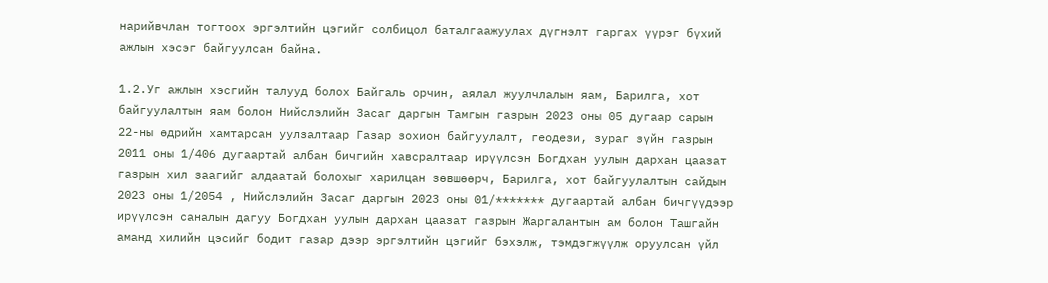нарийвчлан тогтоох эргэлтийн цэгийг солбицол баталгаажуулах дүгнэлт гаргах үүрэг бүхий ажлын хэсэг байгуулсан байна.

1.2.Уг ажлын хэсгийн талууд болох Байгаль орчин, аялал жуулчлалын яам, Барилга, хот байгуулалтын яам болон Нийслэлийн Засаг даргын Тамгын газрын 2023 оны 05 дугаар сарын 22-ны өдрийн хамтарсан уулзалтаар Газар зохион байгуулалт, геодези, зураг зүйн газрын 2011 оны 1/406 дугаартай албан бичгийн хавсралтаар ирүүлсэн Богдхан уулын дархан цаазат газрын хил заагийг алдаатай болохыг харилцан зөвшөөрч, Барилга, хот байгуулалтын сайдын 2023 оны 1/2054 , Нийслэлийн Засаг даргын 2023 оны 01/******* дугаартай албан бичгүүдээр ирүүлсэн саналын дагуу Богдхан уулын дархан цаазат газрын Жаргалантын ам болон Ташгайн аманд хилийн цэсийг бодит газар дээр эргэлтийн цэгийг бэхэлж, тэмдэгжүүлж оруулсан үйл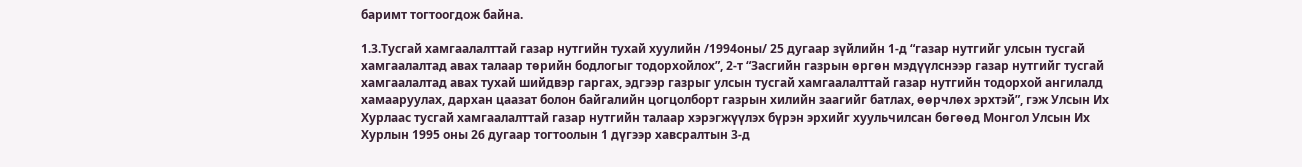баримт тогтоогдож байна.

1.3.Тусгай хамгаалалттай газар нутгийн тухай хуулийн /1994оны/ 25 дугаар зүйлийн 1-д “газар нутгийг улсын тусгай хамгаалалтад авах талаар төрийн бодлогыг тодорхойлох”, 2-т “Засгийн газрын өргөн мэдүүлснээр газар нутгийг тусгай хамгаалалтад авах тухай шийдвэр гаргах, эдгээр газрыг улсын тусгай хамгаалалттай газар нутгийн тодорхой ангилалд хамааруулах, дархан цаазат болон байгалийн цогцолборт газрын хилийн заагийг батлах, өөрчлөх эрхтэй”, гэж Улсын Их Хурлаас тусгай хамгаалалттай газар нутгийн талаар хэрэгжүүлэх бүрэн эрхийг хуульчилсан бөгөөд Монгол Улсын Их Хурлын 1995 оны 26 дугаар тогтоолын 1 дүгээр хавсралтын 3-д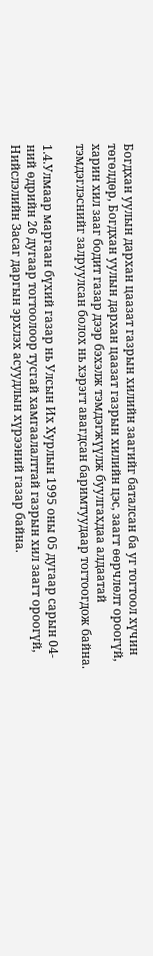Богдхан уулын дархан цаазат газрын хилийн заагийг баталсан ба уг тогтоол хүчин төгөлдөр, Богдхан уулын дархан цаазат газрын хилийн цэс, заагт өөрчлөлт ороогүй, харин хил зааг бодит газар дээр бэхэлж тэмдэгжүүлж буулгахдаа алдаатай тэмдэглэснийг залруулсан болох нь хэрэгт авагдсан баримтуудаар тогтоогдож байна.

1.4.Улмаар маргаан бүхий газар нь Улсын Их Хурлын 1995 оны 05 дугаар сарын 04-ний өдрийн 26 дугаар тогтоолоор тусгай хамгаалалттай газрын хил заагт ороогүй, Нийслэлийн Засаг даргын эрхлэх асуудлын хүрээний газар байна.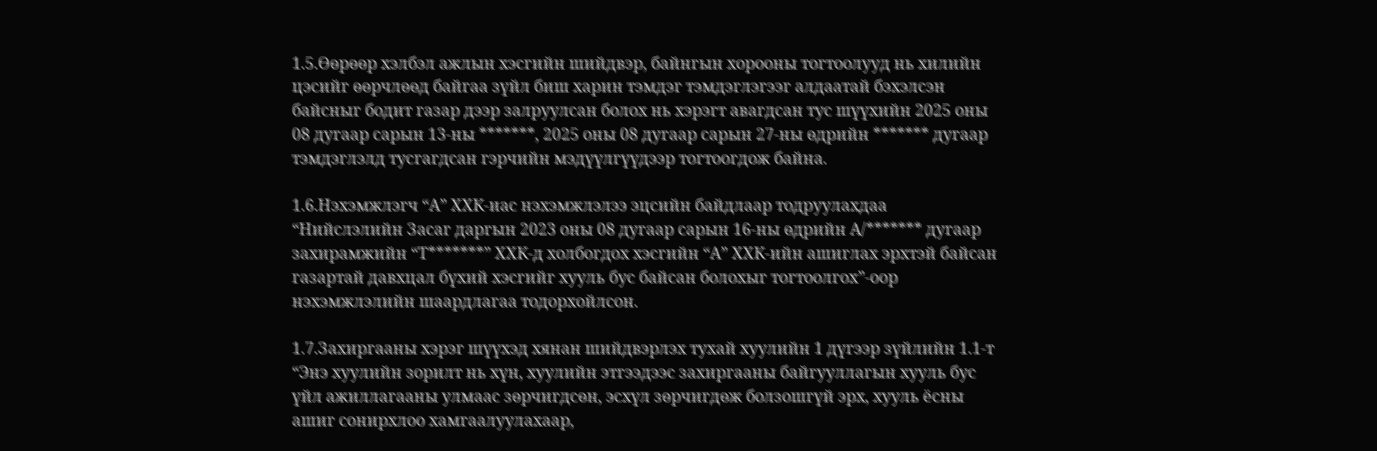1.5.Өөрөөр хэлбэл ажлын хэсгийн шийдвэр, байнгын хорооны тогтоолууд нь хилийн цэсийг өөрчлөөд байгаа зүйл биш харин тэмдэг тэмдэглэгээг алдаатай бэхэлсэн байсныг бодит газар дээр залруулсан болох нь хэрэгт авагдсан тус шүүхийн 2025 оны 08 дугаар сарын 13-ны *******, 2025 оны 08 дугаар сарын 27-ны өдрийн ******* дугаар тэмдэглэлд тусгагдсан гэрчийн мэдүүлгүүдээр тогтоогдож байна.

1.6.Нэхэмжлэгч “А” ХХК-иас нэхэмжлэлээ эцсийн байдлаар тодруулахдаа “Нийслэлийн Засаг даргын 2023 оны 08 дугаар сарын 16-ны өдрийн А/******* дугаар захирамжийн “Т*******” ХХК-д холбогдох хэсгийн “А” ХХК-ийн ашиглах эрхтэй байсан газартай давхцал бүхий хэсгийг хууль бус байсан болохыг тогтоолгох”-оор нэхэмжлэлийн шаардлагаа тодорхойлсон.

1.7.Захиргааны хэрэг шүүхэд хянан шийдвэрлэх тухай хуулийн 1 дүгээр зүйлийн 1.1-т “Энэ хуулийн зорилт нь хүн, хуулийн этгээдээс захиргааны байгууллагын хууль бус үйл ажиллагааны улмаас зөрчигдсөн, эсхүл зөрчигдөж болзошгүй эрх, хууль ёсны ашиг сонирхлоо хамгаалуулахаар,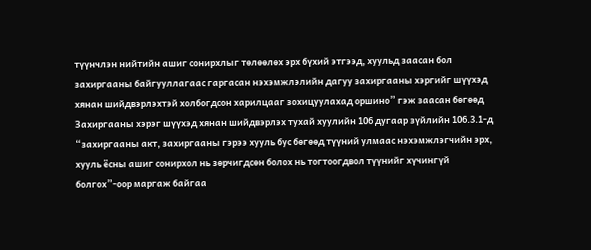түүнчлэн нийтийн ашиг сонирхлыг төлөөлөх эрх бүхий этгээд, хуульд заасан бол захиргааны байгууллагаас гаргасан нэхэмжлэлийн дагуу захиргааны хэргийг шүүхэд хянан шийдвэрлэхтэй холбогдсон харилцааг зохицуулахад оршино” гэж заасан бөгөөд Захиргааны хэрэг шүүхэд хянан шийдвэрлэх тухай хуулийн 106 дугаар зүйлийн 106.3.1-д “захиргааны акт, захиргааны гэрээ хууль бус бөгөөд түүний улмаас нэхэмжлэгчийн эрх, хууль ёсны ашиг сонирхол нь зөрчигдсөн болох нь тогтоогдвол түүнийг хүчингүй болгох”-оор маргаж байгаа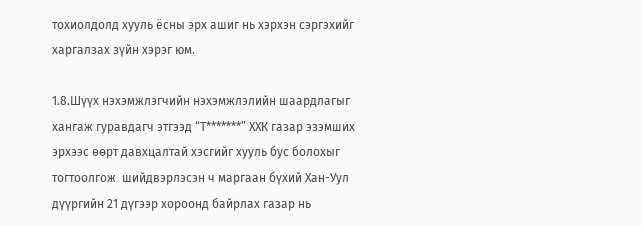тохиолдолд хууль ёсны эрх ашиг нь хэрхэн сэргэхийг харгалзах зүйн хэрэг юм.

1.8.Шүүх нэхэмжлэгчийн нэхэмжлэлийн шаардлагыг хангаж гуравдагч этгээд “Т*******” ХХК газар эзэмших эрхээс өөрт давхцалтай хэсгийг хууль бус болохыг тогтоолгож  шийдвэрлэсэн ч маргаан бүхий Хан-Уул дүүргийн 21 дүгээр хороонд байрлах газар нь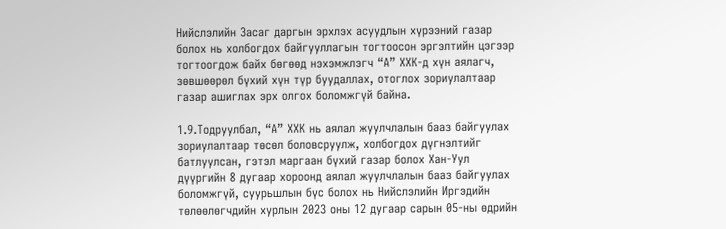Нийслэлийн Засаг даргын эрхлэх асуудлын хүрээний газар болох нь холбогдох байгууллагын тогтоосон эргэлтийн цэгээр тогтоогдож байх бөгөөд нэхэмжлэгч “А” ХХК-д хүн аялагч, зөвшөөрөл бүхий хүн түр буудаллах, отоглох зориулалтаар газар ашиглах эрх олгох боломжгүй байна.

1.9.Тодруулбал, “А” ХХК нь аялал жуулчлалын бааз байгуулах зориулалтаар төсөл боловсруулж, холбогдох дүгнэлтийг батлуулсан, гэтэл маргаан бүхий газар болох Хан-Уул дүүргийн 8 дугаар хороонд аялал жуулчлалын бааз байгуулах боломжгүй, суурьшлын бүс болох нь Нийслэлийн Иргэдийн төлөөлөгчдийн хурлын 2023 оны 12 дугаар сарын 05-ны өдрийн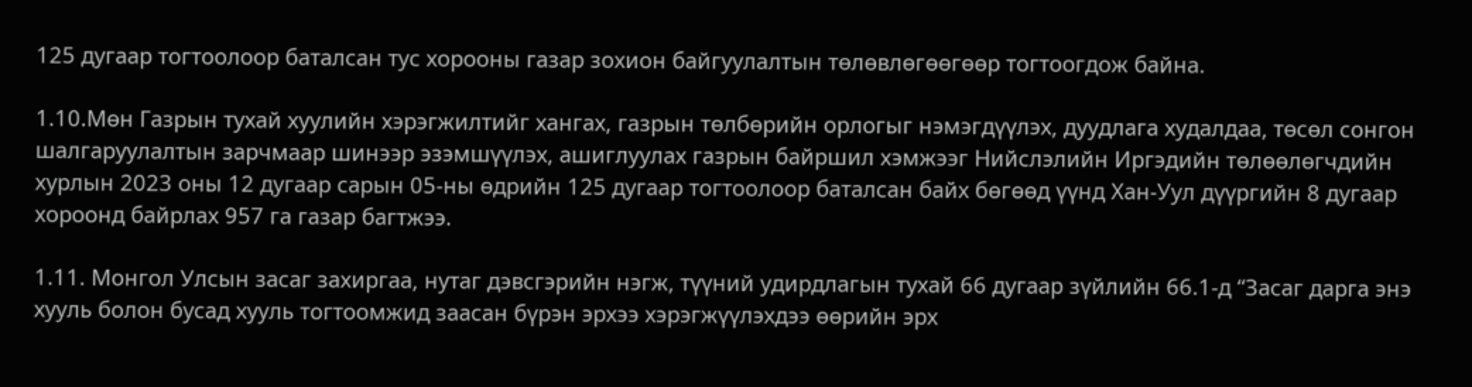125 дугаар тогтоолоор баталсан тус хорооны газар зохион байгуулалтын төлөвлөгөөгөөр тогтоогдож байна.

1.10.Мөн Газрын тухай хуулийн хэрэгжилтийг хангах, газрын төлбөрийн орлогыг нэмэгдүүлэх, дуудлага худалдаа, төсөл сонгон шалгаруулалтын зарчмаар шинээр эзэмшүүлэх, ашиглуулах газрын байршил хэмжээг Нийслэлийн Иргэдийн төлөөлөгчдийн хурлын 2023 оны 12 дугаар сарын 05-ны өдрийн 125 дугаар тогтоолоор баталсан байх бөгөөд үүнд Хан-Уул дүүргийн 8 дугаар хороонд байрлах 957 га газар багтжээ.

1.11. Монгол Улсын засаг захиргаа, нутаг дэвсгэрийн нэгж, түүний удирдлагын тухай 66 дугаар зүйлийн 66.1-д “Засаг дарга энэ хууль болон бусад хууль тогтоомжид заасан бүрэн эрхээ хэрэгжүүлэхдээ өөрийн эрх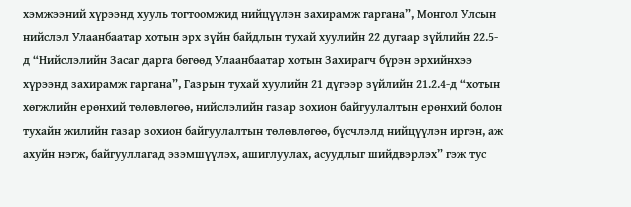хэмжээний хүрээнд хууль тогтоомжид нийцүүлэн захирамж гаргана”, Монгол Улсын нийслэл Улаанбаатар хотын эрх зүйн байдлын тухай хуулийн 22 дугаар зүйлийн 22.5-д “Нийслэлийн Засаг дарга бөгөөд Улаанбаатар хотын Захирагч бүрэн эрхийнхээ хүрээнд захирамж гаргана”, Газрын тухай хуулийн 21 дүгээр зүйлийн 21.2.4-д “хотын хөгжлийн ерөнхий төлөвлөгөө, нийслэлийн газар зохион байгуулалтын ерөнхий болон тухайн жилийн газар зохион байгуулалтын төлөвлөгөө, бүсчлэлд нийцүүлэн иргэн, аж ахуйн нэгж, байгууллагад эзэмшүүлэх, ашиглуулах, асуудлыг шийдвэрлэх” гэж тус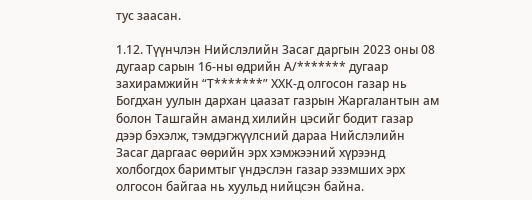тус заасан.

1.12. Түүнчлэн Нийслэлийн Засаг даргын 2023 оны 08 дугаар сарын 16-ны өдрийн А/******* дугаар захирамжийн “Т*******” ХХК-д олгосон газар нь Богдхан уулын дархан цаазат газрын Жаргалантын ам болон Ташгайн аманд хилийн цэсийг бодит газар дээр бэхэлж, тэмдэгжүүлсний дараа Нийслэлийн Засаг даргаас өөрийн эрх хэмжээний хүрээнд холбогдох баримтыг үндэслэн газар эзэмших эрх олгосон байгаа нь хуульд нийцсэн байна.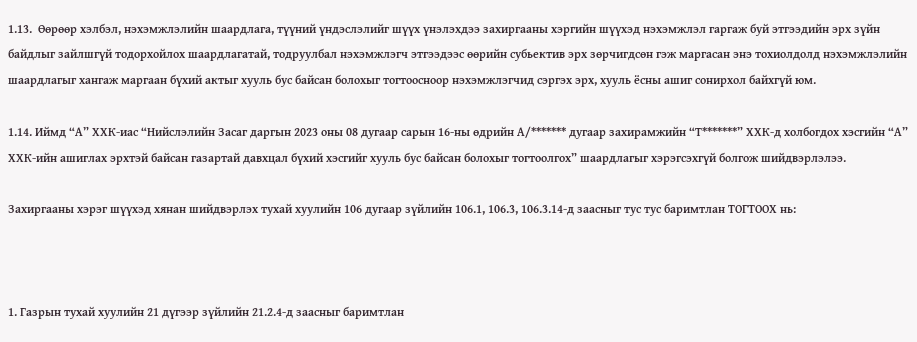1.13.  Өөрөөр хэлбэл, нэхэмжлэлийн шаардлага, түүний үндэслэлийг шүүх үнэлэхдээ захиргааны хэргийн шүүхэд нэхэмжлэл гаргаж буй этгээдийн эрх зүйн байдлыг зайлшгүй тодорхойлох шаардлагатай, тодруулбал нэхэмжлэгч этгээдээс өөрийн субьектив эрх зөрчигдсөн гэж маргасан энэ тохиолдолд нэхэмжлэлийн шаардлагыг хангаж маргаан бүхий актыг хууль бус байсан болохыг тогтоосноор нэхэмжлэгчид сэргэх эрх, хууль ёсны ашиг сонирхол байхгүй юм.

1.14. Иймд “А” ХХК-иас “Нийслэлийн Засаг даргын 2023 оны 08 дугаар сарын 16-ны өдрийн А/******* дугаар захирамжийн “Т*******” ХХК-д холбогдох хэсгийн “А” ХХК-ийн ашиглах эрхтэй байсан газартай давхцал бүхий хэсгийг хууль бус байсан болохыг тогтоолгох” шаардлагыг хэрэгсэхгүй болгож шийдвэрлэлээ.

Захиргааны хэрэг шүүхэд хянан шийдвэрлэх тухай хуулийн 106 дугаар зүйлийн 106.1, 106.3, 106.3.14-д заасныг тус тус баримтлан ТОГТООХ нь:



1. Газрын тухай хуулийн 21 дүгээр зүйлийн 21.2.4-д заасныг баримтлан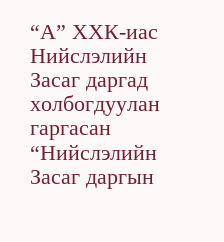“А” ХХК-иас Нийслэлийн Засаг даргад холбогдуулан гаргасан “Нийслэлийн Засаг даргын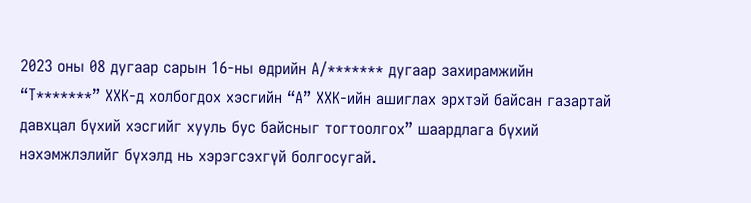2023 оны 08 дугаар сарын 16-ны өдрийн А/******* дугаар захирамжийн “Т*******” ХХК-д холбогдох хэсгийн “А” ХХК-ийн ашиглах эрхтэй байсан газартай давхцал бүхий хэсгийг хууль бус байсныг тогтоолгох” шаардлага бүхий нэхэмжлэлийг бүхэлд нь хэрэгсэхгүй болгосугай.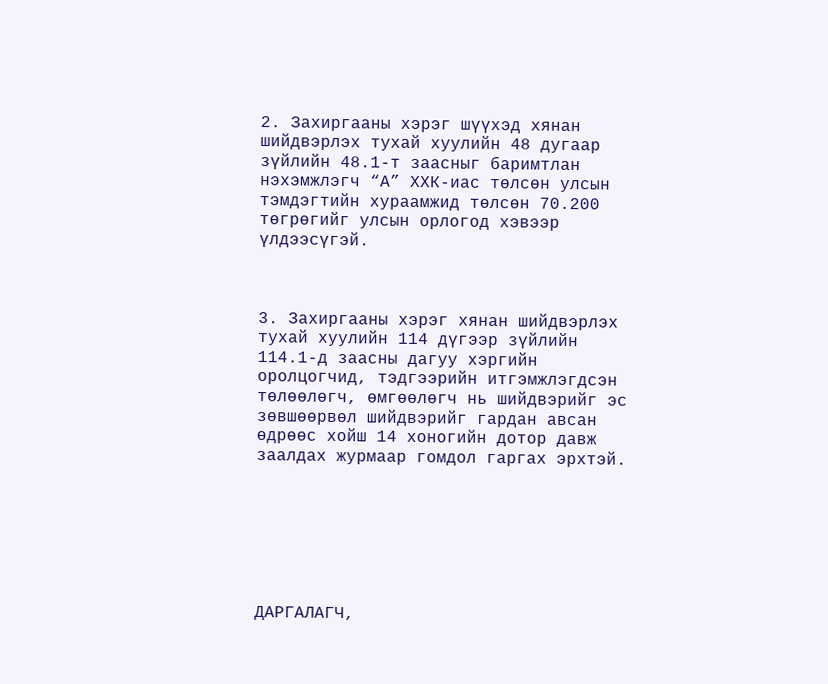2. Захиргааны хэрэг шүүхэд хянан шийдвэрлэх тухай хуулийн 48 дугаар зүйлийн 48.1-т заасныг баримтлан нэхэмжлэгч “А” ХХК-иас төлсөн улсын тэмдэгтийн хураамжид төлсөн 70.200 төгрөгийг улсын орлогод хэвээр үлдээсүгэй.



3. Захиргааны хэрэг хянан шийдвэрлэх тухай хуулийн 114 дүгээр зүйлийн 114.1-д заасны дагуу хэргийн оролцогчид, тэдгээрийн итгэмжлэгдсэн төлөөлөгч, өмгөөлөгч нь шийдвэрийг эс зөвшөөрвөл шийдвэрийг гардан авсан өдрөөс хойш 14 хоногийн дотор давж заалдах журмаар гомдол гаргах эрхтэй.







ДАРГАЛАГЧ,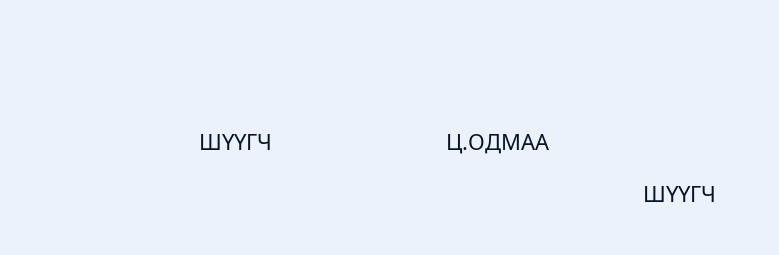ШҮҮГЧ                             Ц.ОДМАА

                                                                          ШҮҮГЧ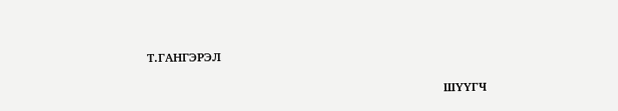Т.ГАНГЭРЭЛ

                                                                          ШҮҮГЧ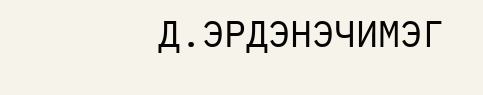Д.ЭРДЭНЭЧИМЭГ